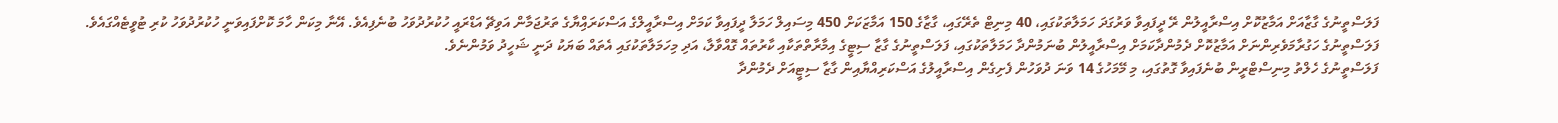ފަލަސްތީނުގެ ގާޒާއަށް އަމާޒުކޮށް އިސްރާއީލުން ރޭ ދީފައިވާ ވަރުގަދަ ހަމަލާތަކުގައި، 40 މިނިޓް ތެރޭގައި، ގާޒާގެ 150 އަމާޒަކަށް 450 މިސައިލް ހަމަލާ ދީފައިވާ ކަމަށް އިސްރާއީލްގެ އަސްކަރައްިޔާގެ ތަރުޖަމާން އަވިޗޭ އަޑްރައީ ހުކުރުދުވަހު ބުނެފިއެވެ. އޭނާ މިކަން ހާމަ ކޮށްފައިވަނީ ހުކުރުދުވަހު ކުރި ޓުވީޓެއްގައެވެ.
ފަލަސްތީނުގެ ހަގުރާމަވެރިންނަށް އަމާޒުކޮށް ދެމުންދާކަމަށް އިސްރާއީލުން ބުނަމުންދާ ހަމަލާތަކުގައި، ފަލަސްތީނުގެ ގާޒާ ސިޓީގެ އިމާރާތްތަކާއި ކާރުތައް ގޮއްވާލާ، އަދި މިހަމަލާތަކުގައި އެތައް ބަޔަކު ދަނީ ޝަހީދު ވަމުންނެވެ.
ފަލަސްތީނުގެ ހެލްތު މިނިސްޓްރީން ބުނެފައިވާ ގޮތުގައި، މި މޭމަހުގެ 14 ވަނަ ދުވަހުން ފެށިގެން އިސްރާއީލުގެ އަސްކަރިއްޔާއިން ގާޒާ ސިޓީއަށް ދެމުންދާ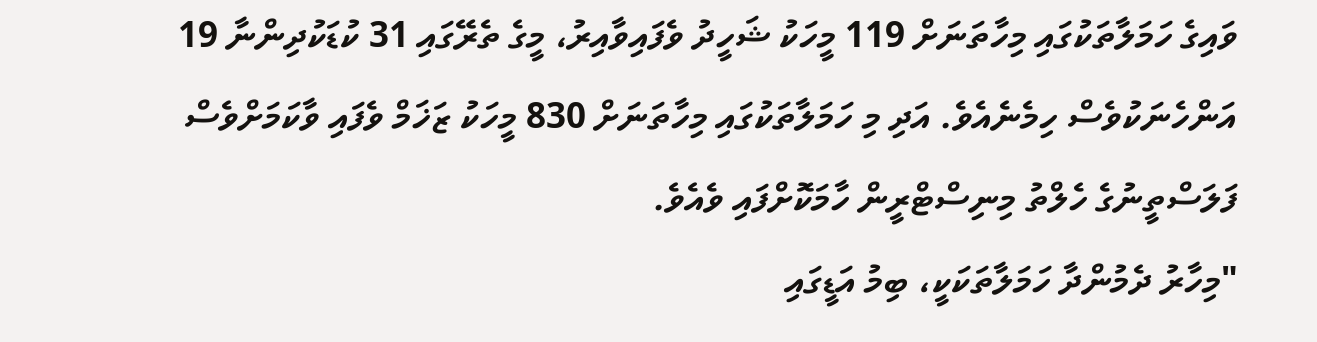ވައިގެ ހަމަލާތަކުގައި މިހާތަނަށް 119 މީހަކު ޝަހީދު ވެފައިވާއިރު، މީގެ ތެރޭގައި 31 ކުޑަކުދިންނާ 19 އަންހެނަކުވެސް ހިމެނެއެވެ. އަދި މި ހަމަލާތަކުގައި މިހާތަނަށް 830 މީހަކު ޒަޚަމް ވެފައި ވާކަމަށްވެސް ފަލަސްތީނުގެ ހެލްތު މިނިސްޓްރީން ހާމަކޮށްފައި ވެއެވެ.
"މިހާރު ދެމުންދާ ހަމަލާތަކަކީ، ބިމު އަޑީގައި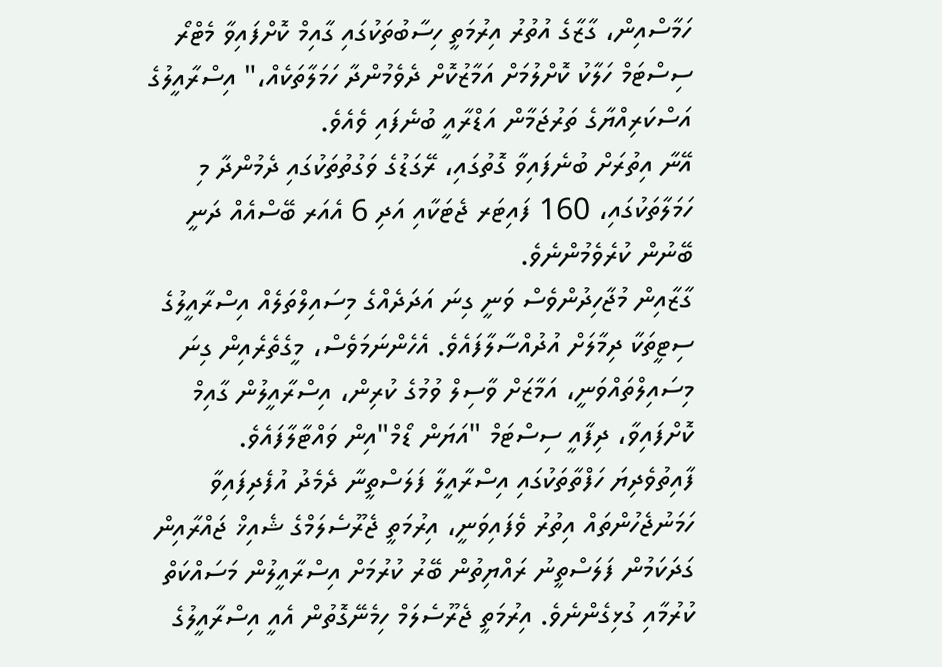ހަމާސްއިން، ގާޒާގެ އުތުރު އިރުމަތީ ހިސާބުތަކުގައި ގާއިމް ކޮށްފައިވާ މެޓްރޯ ސިސްޓަމް ހަލާކު ކޮށްލުމަށް އަމާޒުކޮށް ދެވެމުންދާ ހަމަލާތަކެއް،" އިސްރާއީލުގެ އަސްކަރިއްޔާގެ ތަރުޖަމާން އަޑްރާއީ ބުނެފައި ވެއެވެ.
އޭނާ އިތުރަށް ބުނެފައިވާ ގޮތުގައި، ރޭގަޑުގެ ވަގުތުތަކުގައި ދެމުންދާ މި ހަމަލާތަކުގައި، 160 ފައިޓަރ ޖެޓަކާއި އަދި 6 އެއަރ ބޭސްއެއް ދަނީ ބޭނުން ކުރެވެމުންނެވެ.
ގާޒާއިން މުޖާހިދުންވެސް ވަނީ ގިނަ އަދަދެއްގެ މިސައިލްތަލެއް އިސްރާއީލުގެ ސިޓީތަކާ ދިމާލަށް އުދުއްސާލާފައެވެ. އެހެންނަމަވެސް، މީގެތެރެއިން ގިނަ މިސައިލްތައްވަނީ، އަމާޒަށް ވާސިލް ވުމުގެ ކުރިން، އިސްރާއީލުން ގާއިމް ކޮށްފައިވާ، ދިފާއީ ސިސްޓަމް "އަޔަން ޑޯމް"އިން ވައްޓާލާފައެވެ.
ފާއިތުވެދިޔަ ހަފްތާތަކުގައި އިސްރާއީލާ ފަލަސްތީނާ ދެމެދު އުފެދިފައިވާ ހަމަނުޖެހުންތައް އިތުރު ވެފައިވަނީ، އިރުމަތީ ޖެރޫސެލަމްގެ ޝެއިޚް ޖައްރާއިން ގަދަކަމުން ފަލަސްތީނު ރައްޔިތުން ބޭރު ކުރުމަށް އިސްރާއީލުން މަސައްކަތް ކުރުމާއި ގުޅިގެންނެވެ. އިރުމަތީ ޖެރޫސެލަމް ހިމެނޭގޮތުން އެއީ އިސްރާއީލުގެ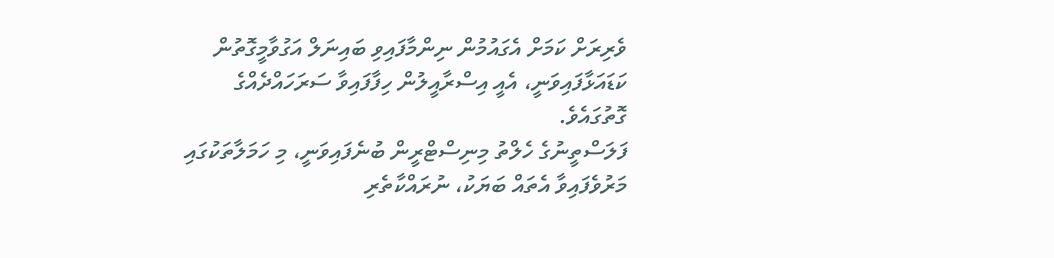ވެރިރަށް ކަމަށް އެގައުމުން ނިންމާފައިވި ބައިނަލް އަގުވާމީގޮތުން ކަޑައަޅާފައިވަނީ، އެއީ އިސްރާއީލުން ހިފާފައިވާ ސަރަހައްދެއްގެ ގޮތުގައެވެ.
ފަލަސްތީނުގެ ހެލްތު މިނިސްޓްރީން ބުނެފައިވަނީ، މި ހަމަލާތަކުގައި މަރުވެފައިވާ އެތައް ބަޔަކު، ނުރައްކާތެރި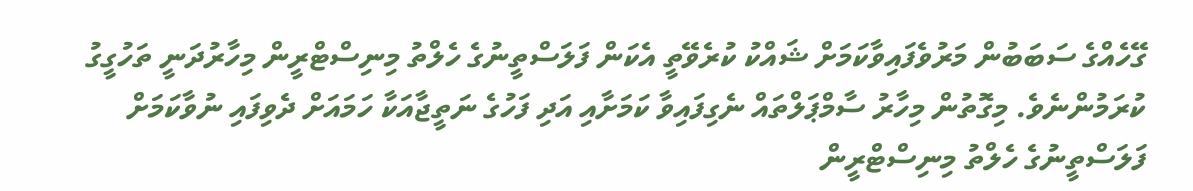ގޭހެއްގެ ސަބަބުން މަރުވެފައިވާކަމަށް ޝައްކު ކުރެވޭތީ އެކަން ފަލަސްތީނުގެ ހެލްތު މިނިސްޓްރީން މިހާރުދަނީ ތަހުގީގު ކުރަމުންނެވެ. މިގޮތުން މިހާރު ސާމްޕަލްތައް ނެގިފައިވާ ކަމަށާއި އަދި ފަހުގެ ނަތީޖާއަކާ ހަމައަށް ދެވިފައި ނުވާކަމަށް ފަލަސްތީނުގެ ހެލްތު މިނިސްޓްރީން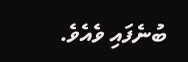ބުނެފައި ވެއެވެ.